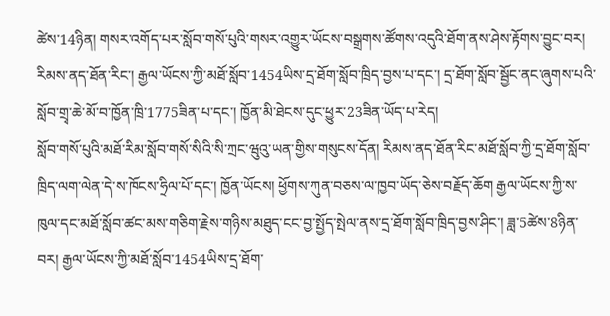ཚེས་14ཉིན། གསར་འགོད་པར་སློབ་གསོ་པུའི་གསར་འགྱུར་ཡོངས་བསྒྲགས་ཚོགས་འདུའི་ཐོག་ནས་ཤེས་རྟོགས་བྱུང་བར། རིམས་ནད་ཐོན་རིང་། རྒྱལ་ཡོངས་ཀྱི་མཐོ་སློབ་1454ཡིས་དྲ་ཐོག་སློབ་ཁྲིད་བྱས་པ་དང་། དྲ་ཐོག་སློབ་སྦྱོང་ནང་ཞུགས་པའི་སློབ་གྲྭ་ཆེ་མོ་བ་ཁྱོན་ཁྲི་1775ཟིན་པ་དང་། ཁྱོན་མི་ཐེངས་དུང་ཕྱུར་23ཟིན་ཡོད་པ་རེད།
སློབ་གསོ་པུའི་མཐོ་རིམ་སློབ་གསོ་སིའི་སི་ཀྲང་ཝུའུ་ཡན་གྱིས་གསུངས་དོན། རིམས་ནད་ཐོན་རིང་མཐོ་སློབ་ཀྱི་དྲ་ཐོག་སློབ་ཁྲིད་ལག་ལེན་དེ་ས་ཁོངས་ཧྲིལ་པོ་དང་། ཁྱོན་ཡོངས། ཕྱོགས་ཀུན་བཅས་ལ་ཁྱབ་ཡོད་ཅེས་བརྗོད་ཆོག རྒྱལ་ཡོངས་ཀྱི་ས་ཁུལ་དང་མཐོ་སློབ་ཚང་མས་གཅིག་རྗེས་གཉིས་མཐུད་ངང་བྱ་སྤྱོད་སྤེལ་ནས་དྲ་ཐོག་སློབ་ཁྲིད་བྱས་ཤིང་། ཟླ་5ཚེས་8ཉིན་བར། རྒྱལ་ཡོངས་ཀྱི་མཐོ་སློབ་1454ཡིས་དྲ་ཐོག་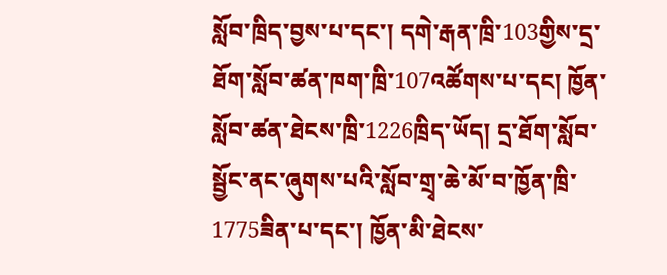སློབ་ཁྲིད་བྱས་པ་དང་། དགེ་རྒན་ཁྲི་103གྱིས་དྲ་ཐོག་སློབ་ཚན་ཁག་ཁྲི་107འཚོགས་པ་དང། ཁྱོན་སློབ་ཚན་ཐེངས་ཁྲི་1226ཁྲིད་ཡོད། དྲ་ཐོག་སློབ་སྦྱོང་ནང་ཞུགས་པའི་སློབ་གྲྭ་ཆེ་མོ་བ་ཁྱོན་ཁྲི་1775ཟིན་པ་དང་། ཁྱོན་མི་ཐེངས་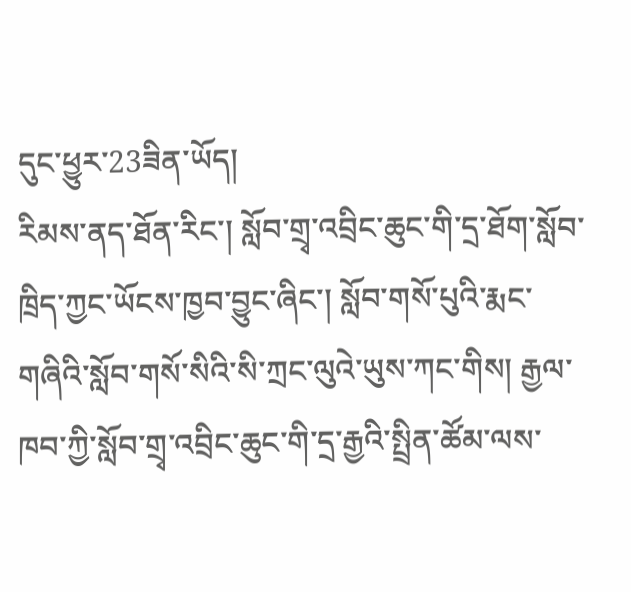དུང་ཕྱུར་23ཟིན་ཡོད།
རིམས་ནད་ཐོན་རིང་། སློབ་གྲྭ་འབྲིང་ཆུང་གི་དྲ་ཐོག་སློབ་ཁྲིད་ཀྱང་ཡོངས་ཁྱབ་བྱུང་ཞིང་། སློབ་གསོ་པུའི་རྨང་གཞིའི་སློབ་གསོ་སིའི་སི་ཀྲང་ལུའེ་ཡུས་ཀང་གིས། རྒྱལ་ཁབ་ཀྱི་སློབ་གྲྭ་འབྲིང་ཆུང་གི་དྲ་རྒྱའི་སྤྲིན་ཚོམ་ལས་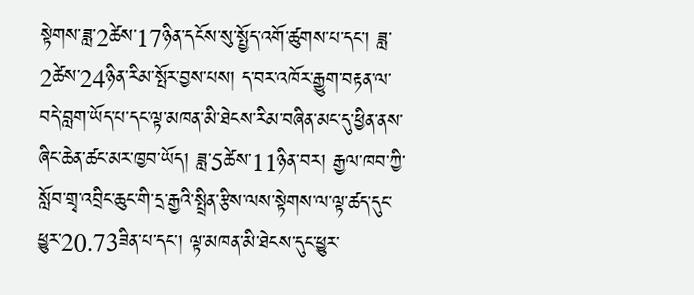སྟེགས་ཟླ་2ཚེས་17ཉིན་དངོས་སུ་སྤྱོད་འགོ་ཚུགས་པ་དང་། ཟླ་2ཚེས་24ཉིན་རིམ་སྤོར་བྱས་པས། ད་བར་འཁོར་རྒྱུག་བརྟན་ལ་བདེ་བླག་ཡོད་པ་དང་ལྟ་མཁན་མི་ཐེངས་རིམ་བཞིན་མང་དུ་ཕྱིན་ནས་ཞིང་ཆེན་ཚང་མར་ཁྱབ་ཡོད། ཟླ་5ཚེས་11ཉིན་བར། རྒྱལ་ཁབ་ཀྱི་སློབ་གྲྭ་འབྲིང་ཆུང་གི་དྲ་རྒྱའི་སྤྲིན་རྩིས་ལས་སྟེགས་ལ་ལྟ་ཚད་དུང་ཕྱུར་20.73ཟིན་པ་དང་། ལྟ་མཁན་མི་ཐེངས་དུང་ཕྱུར་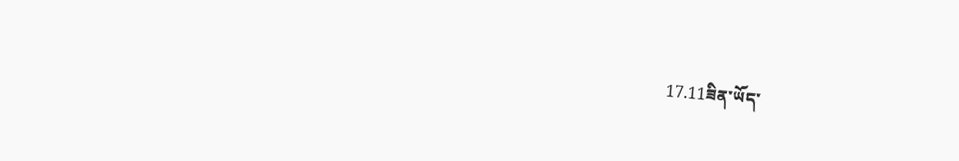17.11ཟིན་ཡོད་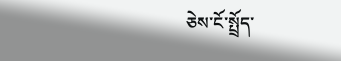ཅེས་ངོ་སྤྲོད་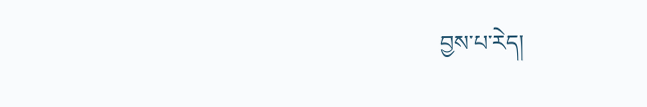བྱས་པ་རེད།